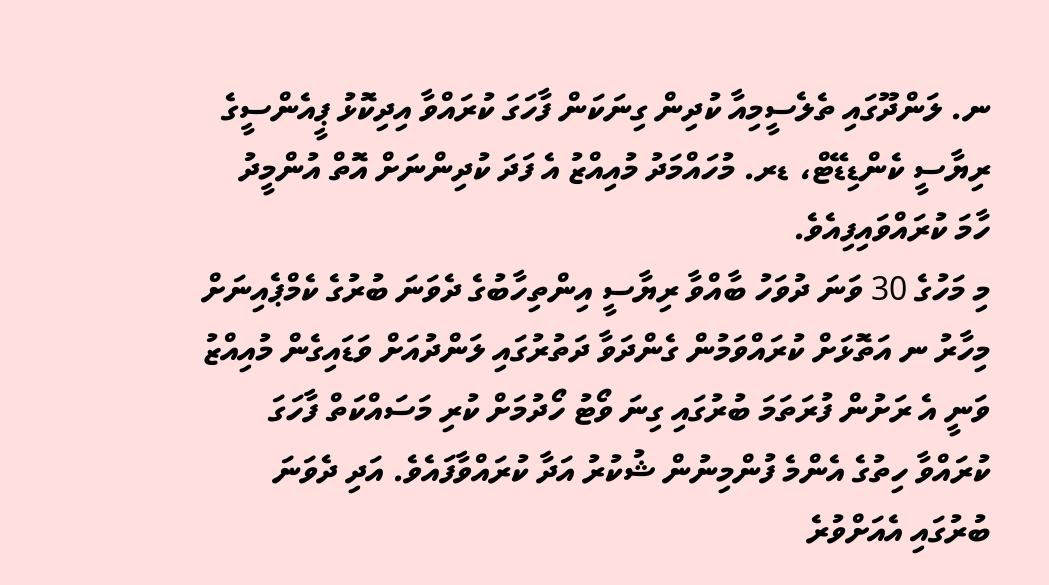ނ. ލަންދޫގައި ތެލެސީމިއާ ކުދިން ގިނަކަން ފާހަގަ ކުރައްވާ އިދިކޮޅު ޕީއެންސީގެ ރިޔާސީ ކެންޑިޑޭޓް، ޑރ. މުހައްމަދު މުއިއްޒު އެ ފަދަ ކުދިންނަށް އޮތް އުންމީދު ހާމަ ކުރައްވައިފިއެވެ.
މި މަހުގެ 30 ވަނަ ދުވަހު ބާއްވާ ރިޔާސީ އިންތިހާބުގެ ދެވަނަ ބުރުގެ ކެމްޕެއިނަށް މިހާރު ނ އަތޮޅަށް ކުރައްވަމުން ގެންދަވާ ދަތުރުގައި ލަންދުއަށް ވަޑައިގެން މުއިއްޒު ވަނީ އެ ރަށުން ފުރަތަމަ ބުރުގައި ގިނަ ވޯޓު ހޯދުމަށް ކުރި މަސައްކަތް ފާހަގަ ކުރައްވާ ހިތުގެ އެންމެ ފުންމިނުން ޝުކުރު އަދާ ކުރައްވާފައެވެ. އަދި ދެވަނަ ބުރުގައި އެއަށްވުރެ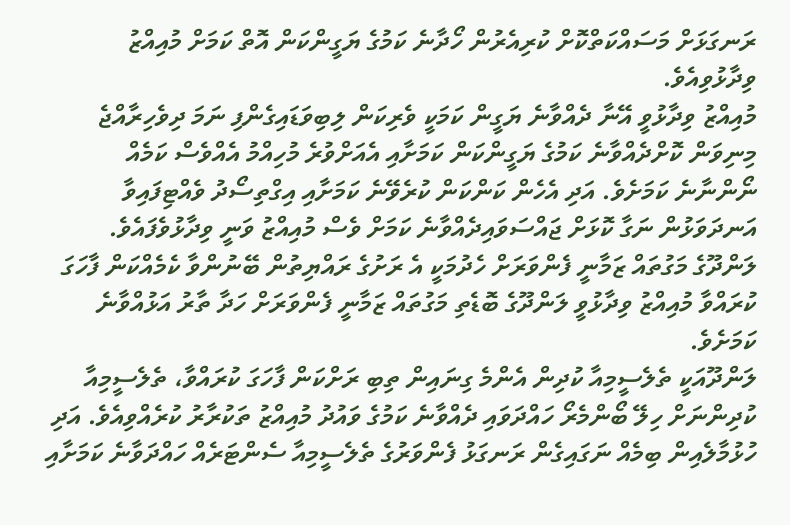ރަނގަޅަށް މަސައްކަތްކޮށް ކުރިއެރުން ހޯދާނެ ކަމުގެ ޔަގީންކަން އޮތް ކަމަށް މުއިއްޒު ވިދާޅުވިއެވެ.
މުއިއްޒު ވިދާޅުވީ އޭނާ ދެއްވާނެ ޔަގީން ކަމަކީ ވެރިކަން ލިބިވަޑައިގެންފި ނަމަ ދިވެހިރާއްޖެ މިނިވަން ކޮށްދެއްވާނެ ކަމުގެ ޔަގީންކަން ކަމަށާއި އެއަށްވުރެ މުހިއްމު އެއްވެސް ކަމެއް ނޯންނާނެ ކަމަށެވެ. އަދި އެހެން ކަންކަން ކުރެވޭނެ ކަމަށާއި އިގްތިސޯދު ވެއްޓިފައިވާ އަނދަވަޅުން ނަގާ ކޮޅަށް ޖައްސަވައިދެއްވާނެ ކަމަށް ވެސް މުއިއްޒު ވަނީ ވިދާޅުވެފައެވެ.
ލަންދޫގެ މަގުތައް ޒަމާނީ ފެންވަރަށް ހެދުމަކީ އެ ރަށުގެ ރައްޔިތުން ބޭނުންވާ ކެމެއްކަން ފާހަގަ ކުރައްވާ މުއިއްޒު ވިދާޅުވީ ލަންދޫގެ ބޮޑެތި މަގުތައް ޒަމާނީ ފެންވަރަށް ހަދާ ތާރު އަޅުއްވާނެ ކަމަށެވެ.
ލަންދޫއަކީ ތެލެސީމިއާ ކުދިން އެންމެ ގިނައިން ތިބި ރަށްކަން ފާހަގަ ކުރައްވާ، ތެލެސީމިއާ ކުދިންނަށް ހިލޭ ބޯންމެރޯ ހައްދަވައި ދެއްވާނެ ކަމުގެ ވައުދު މުއިއްޒު ތަކުރާރު ކުރެއްވިއެވެ. އަދި ހުޅުމާލެއިން ބިމެއް ނަގައިގެން ރަނގަޅު ފެންވަރުގެ ތެލެސީމިއާ ސެންޓަރެއް ހައްދަވާނެ ކަމަށާއި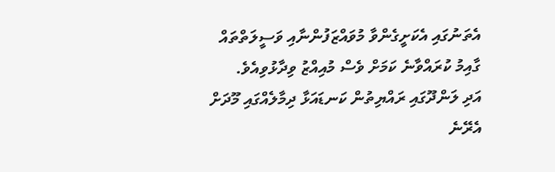އެތަނުގައި އެކަށީގެންވާ މުވައްޒަފުންނާއި ވަސީލަތްތައް ގާއިމު ކުރައްވާނެ ކަމަށް ވެސް މުއިއްޒު ވިދާޅުވިއެވެ.
އަދި ލަންދޫގައި ރައްޔިތުން ކަނޑައަޅާ ދިމާލެއްގައި މޫދަށް އެރޭނެ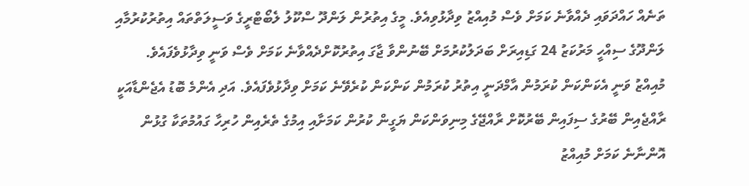ތަނެއް ހައްދަވައި ދެއްވާނެ ކަމަށް ވެސް މުއިއްޒު ވިދާޅުވިއެވެ. މީގެ އިތުރުން ލަންދޫ ސްކޫލު ލެބޯޓްރީގެ ވަސީލަތްތައް އިތުރުކުރުމާއި ލަންދޫގެ ސިއްހީ މަރުކަޒު 24 ގަޑިއިރަށް ބަދަލުކުރުމަށް ބޭނުންވާ ޖާގަ އިތުރުކޮށްދެއްވާނެ ކަމަށް ވެސް ވަނީ ވިދާޅުވެފައެވެ.
މުއިއްޒު ވަނީ އެކަންކަން ކުރަމުން އާމްދަނީ އިތުރު ކުރަމުން ކަންކަން ކުރެވޭނެ ކަމަށް ވިދާޅުވެފައެވެ. އަދި އެންމެ ބޮޑު އެޖެންޑާއަކީ ރާއްޖެއިން ބޭރުގެ ސިފައިން ބޭރުކޮށް ރާއްޖޭގެ މިނިވަންކަން ޔަގީން ކުރުން ކަމަށާއި އިމުގެ ތެރެއިން ހުރިހާ ގައުމުތަކާ ގުޅުން އޮންނާނެ ކަމަށް މުއިއްޒު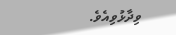ވިދާޅުވިއެވެ.